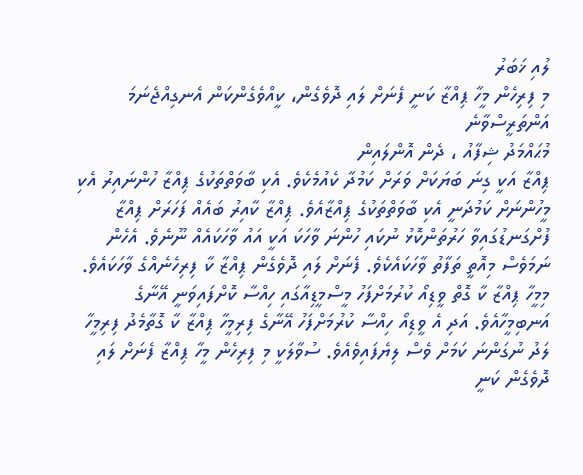ލުއި ޚަބަރު
މި ފިރިހެން މީހާ ޕިއްޒާ ކަނީ ފެނަށް ލައި ދޮވެގެން، ކީއްވެގެންކަން އެނގިއްޖެނަމަ އަންތަރީސްވާނެ
މުޙައްމަދު ޝިފާއު ، ދެން އޮންލައިން
ޕިއްޒާ އަކީ ގިނަ ބަޔަކަށް ވަރަށް ކަމުދާ ކެއުމެކެވެ. އެކި ބާވަތްތަކުގެ ޕިއްޒާ ހުންނައިރު އެކި މީހުންނަށް ކަމުދަނީ އެކި ބާވަތްތަކުގެ ޕިއްޒާއެވެ. ޕިއްޒާ ކާއިރު ބައެއް ފަހަރަށް ޕިއްޒާ ފުށްގަނޑުގައިވާ ހަރުތަންކޮޅު ނުކައި ހުންނަ ވާހަކަ އަކީ އައު ވާހަކައެއް ނޫނެވެ. އެހެން ނަމަވެސް މިއޮތީ ތަފާތު ވާހަކައެކެވެ. ފެނަށް ލައި ދޮވެގެން ޕިއްޒާ ކާ ފިރިހެނެއްގެ ވާހަކައެވެ.
މިމީހާ ޕިއްޒާ ކާ ގޮތް ވީޑިއޯ ކުރުމަށްފަހު މީސްމީޑިއާގައި ހިއްސާ ކޮށްފައިވަނީ އޭނާގެ އަނބިމީހާއެވެ. އަދި އެ ވީޑިއޯ ހިއްސާ ކުރުމަށްފަހު އޭނާގެ ފިރިމީހާ ޕިއްޒާ ކާ ގޮތާމެދު ފިރިމީހާ ލަދު ނުގަންނަ ކަމަށް ވެސް ލިޔެފައިވެއެވެ. ސުވާލަކީ މި ފިރިހެން މީހާ ޕިއްޒާ ފެނަށް ލައި ދޮވެގެން ކަނީ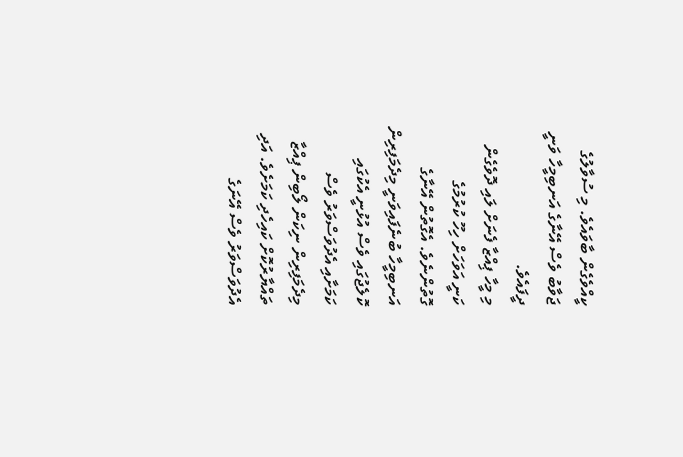ކީއްވެގެން ބާވައެވެ. މި ސުވާލުގެ ޖަވާބު ވެސް އޭނާގެ އަނބިމީހާ ވަނީ ދީފައެވެ.
މި މީހާ ޕިއްޒާ ފެނަށް ލައި ދޮވެގެން ކަނީ އަވަހަށް ހިހޫ ކުރުމުގެ ގޮތުންނެވެ. އެގޮތުން އޭނާގެ އަނބިމީހާ ބުނެފައިވަނީ މިދެމަފިރިން ކޮލެޖުގައި ވެސް އުޅުނީ އެކުގައި ކަމަށާއި އެދުވަސްވަރު ވެސް މިދެމަފިރިން ނިކަން ލޯބިން ޕިއްޒާ ތައްޔާރުކޮށް ކައިހެދި ކަމަށެވެ. އަދި އެދުވަސްވަރު ވެސް އޭނަގެ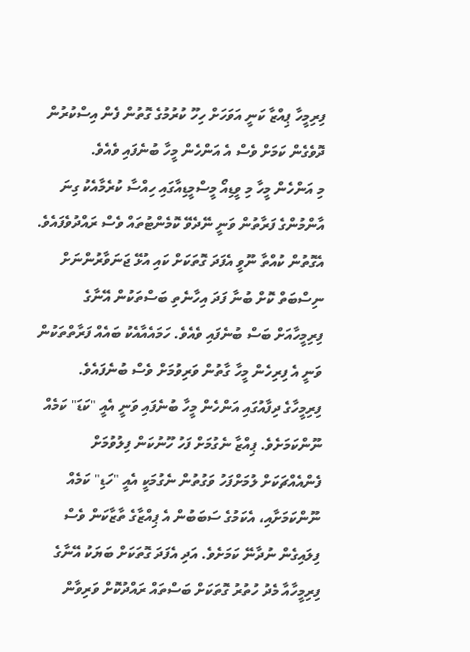ފިރިމީހާ ޕިއްޒާ ކަނީ އަވަހަށް ހިހޫ ކުރުމުގެ ގޮތުން ފެން އިސްކުރުން ދޮވެގެން ކަމަށް ވެސް އެ އަންހެން މީހާ ބުނެފައި ވެއެވެ.
މި އަންހެން މީހާ މި ވީޑިއޯ މީސްމީޑިއާގައި ހިއްސާ ކުރެމާއެކު ގިނަ އާންމުންގެ ފަރާތުން ވަނީ ނޭދެވޭ ކޮމެންޓުތައް ވެސް ރައްދުވެފައެވެ. އެގޮތުން ކުއްތާ ނޫވީ އެފަދަ ގޮތަކަށް ކައި އުޅޭ ޖަނަވާރުންނަށް ނިސްބަތް ކޮށް ބުނާ ފަދަ އިހާނެތި ބަސްތަކުން އޭނާގެ ފިރިމީހާއަށް ބަސް ބުނެފައި ވެއެވެ. ހަމައެއާއެކު ބައެއް ފަރާތްތަކުން ވަނީ އެ ފިރިހެން މީހާ ގާތުން ވަރިވުމަށް ވެސް ބުނެފައެވެ.
ފިރިމީހާގެ ދިފާއުގައި އަންހެން މީހާ ބުނެފައި ވަނީ އެއީ "ކަޑަ" ކަމެއް ނޫންކަމަށެވެ. ޕިއްޒާ ނެގުމަށް ފަހު ހޫނުކަން ފިލުވުމަށް ފެންއެއްޗަކަށް ލުމަށްފަހު ވަގުތުން ނެގުމަކީ އެއީ "ހަޑި" ކަމެއް ނޫންކަމަށާއި، އެކަމުގެ ސަބަބުން އެ ޕިއްޒާގެ ތާޒާކަން ވެސް ފިލައިގެން ނުދާނޭ ކަމަށެވެ. އަދި އެފަދަ ގޮތަކަށް ބަޔަކު އޭނާގެ ފިރިމީހާއާ މެދު ހުތުރު ގޮތަކަށް ބަސްތައް ރައްދުކޮށް ވަރިވާން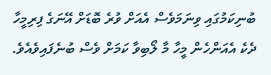ބުނިކަމުގައި ވިނަމަވެސް އެއަށް ވުރެ ބޮޑަށް އޭނަގެ ފިރިމީހާ ދެކެ އެއަންހެން މީހާ މާ ލޯބިވާ ކަމަށް ވެސް ބުނެފައިވެއެވެ.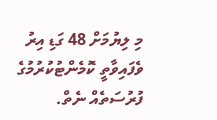މި ލިޔުމަށް 48 ގަޑި އިރު ވެފައިވާތީ ކޮމެންޓުކުރުމުގެ ފުރުސަތެއް ނެތް.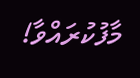މާފުކުރައްވާ!